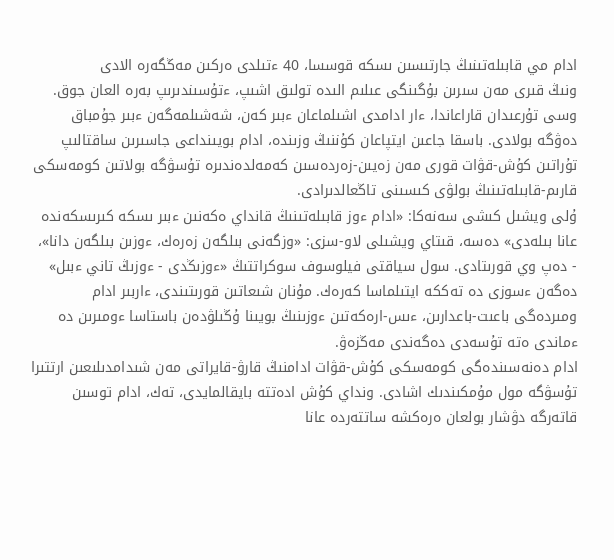ادام مي قابىلەتىنىڭ جارتىسىن ىسكە قوسسا، 40 ءتىلدى ەركىن مەڭگەرە الادى
ونىڭ قىرى مەن سىرىن بۇگىنگى عىلىم الىدە تولىق اشىپ، ءتۇسىندىرىپ بەرە العان جوق.
وسى تۇرعىدان قاراعاندا، ءار ادامدى اشىلماعان ءبىر كەن، شەشىلمەگەن ءبىر جۇمباق دەۋگە بولادى. باسقا جاعىن ايتپاعان كۇننىڭ وزىندە، ادام بويىنداعى جاسىرىن ساقتالىپ تۇراتىن كۇش-قۋات قورى مەن زەيىن-زەردەسىن كەمەلدەندىرە تۇسۋگە بولاتىن كومەسكى قارىم-قابىلەتىنىڭ بولۋى كىسىنى تاڭعالدىرادى.
ۇلى ويشىل كىشى سەنەكا: «ادام ءوز قابىلەتىنىڭ قانداي ەكەنىن ءبىر ىسكە كىرىسكەندە عانا بىلەدى» دەسە، قىتاي ويشىلى لاو-سزى: «وزگەنى بىلگەن زەرەك، ءوزىن بىلگەن دانا»، - دەپ وي قورىتادى. سول سياقتى فيلوسوف سوكراتتىڭ «ءوزىڭدى - ءوزىڭ تاني ءبىل» دەگەن ءسوزى دە تەككە ايتىلماسا كەرەك. مۇنان شىعاتىن قورىتىندى، ءاربىر ادام ومىردەگى باعىت-باعدارىن، ءىس-ارەكەتىن ءوزىنىڭ بويىنا ۇڭىلۋدەن باستاسا ءومىرىن دە ءماندى ەتە تۇسەدى دەگەندى مەڭزەۋ.
ادام دەنەسىندەگى كومەسكى كۇش-قۋات ادامنىڭ قارۋ-قايراتى مەن شىدامدىلىعىن ارتتىرا تۇسۋگە مول مۇمكىندىك اشادى. ونداي كۇش ادەتتە بايقالمايدى، تەك، ادام توسىن قاتەرگە دۋشار بولعان ەرەكشە ساتتەردە عانا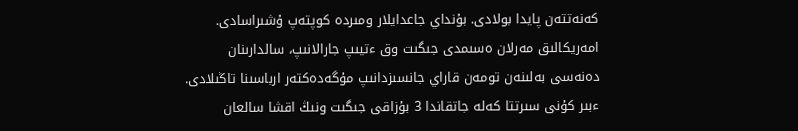كەنەتتەن پايدا بولادى. بۇنداي جاعدايلار ومىردە كوپتەپ ۇشىراسادى.
امەريكالىق مەرلان ەسىمدى جىگىت وق ءتيىپ جارالانىپ، سالدارىنان دەنەسى بەلىنەن تومەن قاراي جانسىزدانىپ مۇگەدەكتەر ارباسىنا تاڭىلادى. ءبىر كۇنى سىرتتا كەلە جاتقاندا 3 بۇزاقى جىگىت ونىڭ اقشا سالعان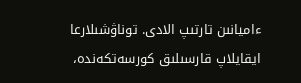ءاميانىن تارتىپ الادى. توناۋشىلارعا ايقايلاپ قارسىلىق كورسەتكەندە،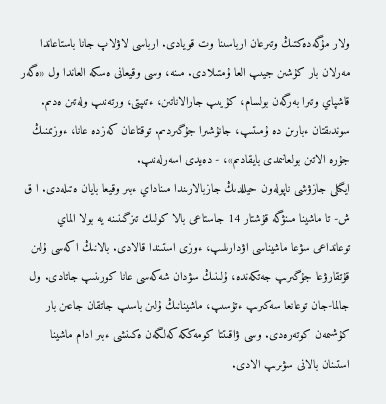ولار مۇگەدەكتىڭ وتىرعان ارباسىنا وت قويادى. ارباسى لاۋلاپ جانا باستاعاندا مەرلان بار كۇشىن جيىپ العا ۇمتىلادى. مىنە، وسى وقيعانى ەسكە العاندا ول «ەگەر قاشپاي وتىرا بەرگەن بولسام، كۇيىپ جارالاناتىن، ءتىپتى، ورتەنىپ ولەتىن ەدىم. سوندىقتان ءبارىن دە ۇمىتىپ، جانۇشىرا جۇگىردىم. توقتاعان كەزدە عانا، ءوزىمنىڭ جۇرە الاتىن بولعانىمدى بايقادىم»، - دەيدى اسەرلەنىپ.
ايگىلى جازۋشى ناپولەون حيللدىڭ جازبالارىندا مىناداي ءبىر وقيعا بايان ەتىلەدى. ا ق ش- تا ماشينا مىنۋگە قۇشتار 14 جاستاعى بالا كولىك تىزگىنىنە يە بولا الماي توعانداعى سۋعا ماشيناسى اۋدارىلىپ، ءوزى استىندا قالادى. بالانىڭ اكەسى ۇلىن قۇتقارۋعا جۇگىرىپ جەتكەندە، ۇلىنىڭ سۋدان شەكەسى عانا كورىنىپ جاتادى. ول جالما-جان توعانعا سەكىرىپ ءتۇسىپ، ماشينانىڭ ۇلىن باسىپ جاتقان جاعىن بار كۇشىمەن كوتەرەدى. وسى ۋاقىتتا كومەككە كەلگەن ەكىنشى ءبىر ادام ماشينا استىنان بالانى سۋىرىپ الادى.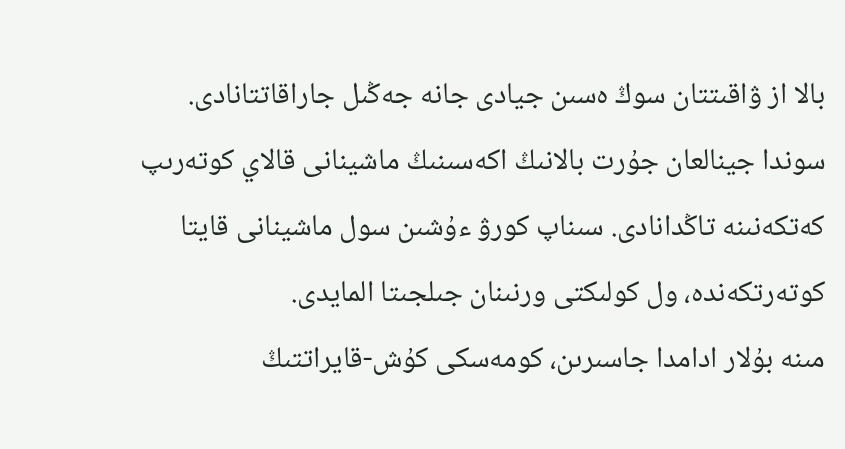بالا از ۋاقىتتان سوڭ ەسىن جيادى جانە جەڭىل جاراقاتتانادى. سوندا جينالعان جۇرت بالانىڭ اكەسىنىڭ ماشينانى قالاي كوتەرىپ كەتكەنىنە تاڭدانادى. سىناپ كورۋ ءۇشىن سول ماشينانى قايتا كوتەرتكەندە، ول كولىكتى ورنىنان جىلجىتا المايدى.
مىنە بۇلار ادامدا جاسىرىن، كومەسكى كۇش-قايراتتىڭ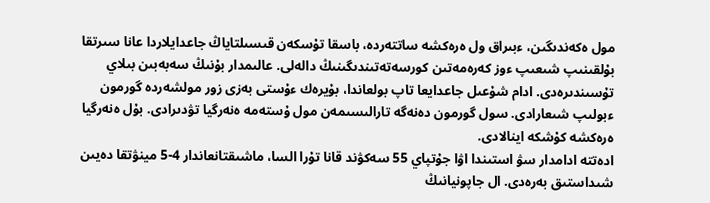مول ەكەندىگىن، ءبىراق ول ەرەكشە ساتتەردە، باسقا تۇسكەن قىسىلتاياڭ جاعدايلاردا عانا سىرتقا بۇلقىنىپ شىعىپ ءوز كەرەمەتىن كورسەتەتىندىگىنىڭ دالەلى. عالىمدار بۇنىڭ سەبەبىن بىلاي تۇسىندىرەدى. ادام شۇعىل جاعدايعا تاپ بولعاندا، بۇيرەك ءۇستى بەزى زور مولشەردە گورمون ءبولىپ شىعارادى. سول گورمون دەنەگە تارالىسىمەن مول ۇستەمە ەنەرگيا تۋدىرادى. بۇل ەنەرگيا ەرەكشە كۇشكە اينالادى.
ادەتتە ادامدار سۋ استىندا اۋا جۇتپاي 55 سەكۋند قانا تۇرا السا، ماشىقتانعاندار 4-5 مينۋتقا دەيىن شىداستىق بەرەدى. ال جاپونيانىڭ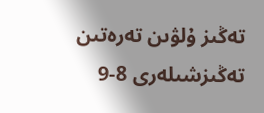تەڭىز ۇلۋىن تەرەتىن تەڭىزشىلەرى 8-9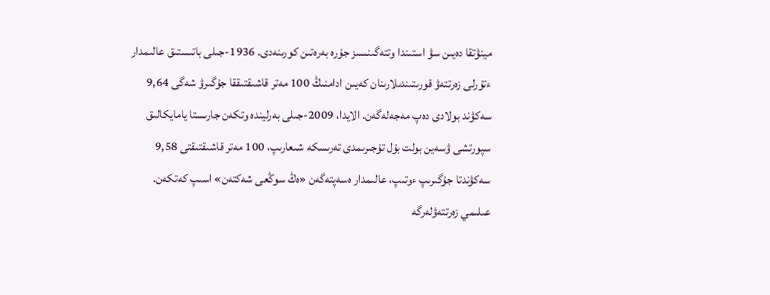مينۋتقا دەيىن سۋ استىندا وتتەگىنسىز جۇرە بەرەتىن كورىنەدى. 1936-جىلى باتىستىق عالىمدار ءتۇرلى زەرتتەۋ قورىتىندىلارىنان كەيىن ادامنىڭ 100 مەتر قاشىقتىققا جۇگىرۋ شەگى 9,64 سەكۋند بولادى دەپ مەجەلەگەن. الايدا، 2009-جىلى بەرليندە وتكەن جارىستا يامايكالىق سپورتشى ۋسەين بولت بۇل تۇجىرىمدى تەرىسكە شىعارىپ، 100 مەتر قاشىقتىقتى 9,58 سەكۋندتا جۇگىرىپ ءوتىپ، عالىمدار ەسەپتەگەن «ەڭ سوڭعى شەكتەن» اسىپ كەتكەن.
عىلىمي زەرتتەۋلەرگە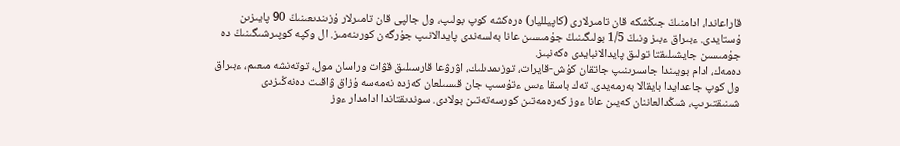قاراعاندا، ادامنىڭ جىڭشكە قان تامىرلارى (كاپيلليار) ەرەكشە كوپ بولىپ، ول جالپى قان تامىرلار ۇزىندىعىنىڭ 90 پايىزىن ۇستايدى. ءبىراق ءبىز ونىڭ 1/5 بولىگىنىڭ جۇمىسىن عانا بەلسەندى پايدالانىپ جۇرگەن كورىنەمىز. ال وكپە كوپىرشىگىنىڭ دە جۇمىسىن جايشىلىقتا تولىق پايدالانبايدى ەكەنبىز.
دەمەك، ادام بويىندا جاسىرىنىپ جاتقان كۇش-قايرات، توزىمدىلىك، اۋرۋعا قارسىلىق قۋات وراسان مول، توتەنشە مىعىم، ءبىراق ول كوپ جاعدايدا بايقالا بەرمەيدى. تەك باسقا ءىس ءتۇسىپ جان قىسىلعان كەزدە نەمەسە ۇزاق ۋاقىت دەنەڭىزدى شىنىقتىرىپ، شىڭدالعاننان كەيىن عانا ءوز كەرەمەتىن كورسەتەتىن بولادى. سوندىقتاندا ادامدار ءوز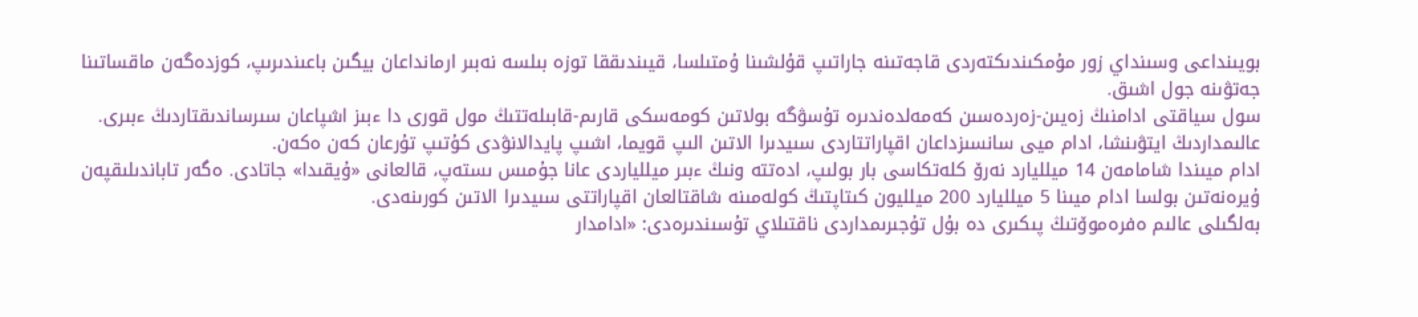بويىنداعى وسىنداي زور مۇمكىندىكتەردى قاجەتىنە جاراتىپ قۇلشىنا ۇمتىلسا، قيىندىققا توزە بىلسە نەبىر ارمانداعان بيگىن باعىندىرىپ، كوزدەگەن ماقساتىنا جەتۋىنە جول اشىق.
سول سياقتى ادامنىڭ زەيىن-زەردەسىن كەمەلدەندىرە تۇسۋگە بولاتىن كومەسكى قارىم-قابىلەتتىڭ مول قورى دا ءبىز اشپاعان سىرساندىقتاردىڭ ءبىرى. عالىمداردىڭ ايتۋىنشا، ادام ميى سانسىزداعان اقپاراتتاردى سىيدىرا الاتىن الىپ قويما، اشىپ پايدالانۋدى كۇتىپ تۇرعان كەن ەكەن.
ادام ميىندا شامامەن 14 ميلليارد نەرۆ كلەتكاسى بار بولىپ، ادەتتە ونىڭ ءبىر ميللياردى عانا جۇمىس ىستەپ، قالعانى «ۇيقىدا» جاتادى. ەگەر تاباندىلىقپەن ۇيرەنەتىن بولسا ادام ميىنا 5 ميلليارد 200 ميلليون كىتاپتىڭ كولەمىنە شاقتالعان اقپاراتتى سىيدىرا الاتىن كورىنەدى.
بەلگىلى عالىم ەفرەموۆتىڭ پىكىرى دە بۇل تۇجىرىمداردى ناقتىلاي تۇسىندىرەدى: «ادامدار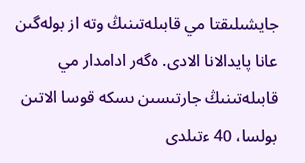جايشىلىقتا مي قابىلەتىنىڭ وتە از بولەگىن عانا پايدالانا الادى. ەگەر ادامدار مي قابىلەتىنىڭ جارتىسىن ىسكە قوسا الاتىن بولسا، 40 ءتىلدى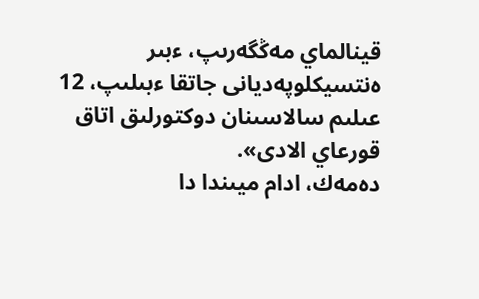قينالماي مەڭگەرىپ، ءبىر ەنتسيكلوپەديانى جاتقا ءبىلىپ، 12 عىلىم سالاسىنان دوكتورلىق اتاق قورعاي الادى».
دەمەك، ادام ميىندا دا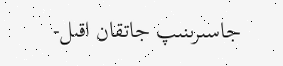جاسىرىنىپ جاتقان اقىل-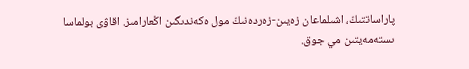پاراساتتىڭ، اشىلماعان زەيىن-زەردەنىڭ مول ەكەندىگىن اڭعارامىز. اقاۋى بولماسا ىستەمەيتىن مي جوق.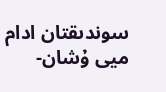سوندىقتان ادام ميى ۇشان-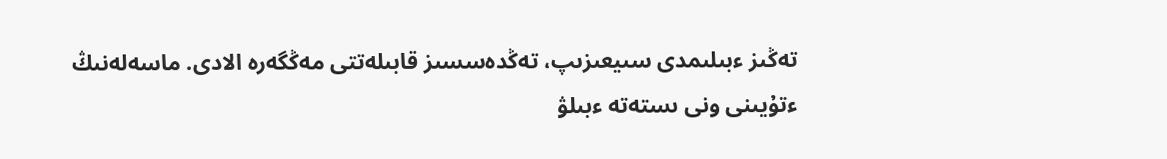تەڭىز ءبىلىمدى سىيعىزىپ، تەڭدەسسىز قابىلەتتى مەڭگەرە الادى. ماسەلەنىڭ ءتۇيىنى ونى ىستەتە ءبىلۋ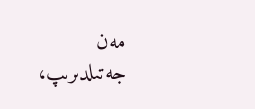مەن جەتىلدىرىپ،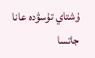ۇشتاي تۇسۋدە عانا جاتسا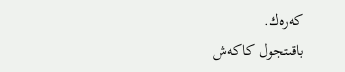كەرەك.
باقىتجول كاكەش